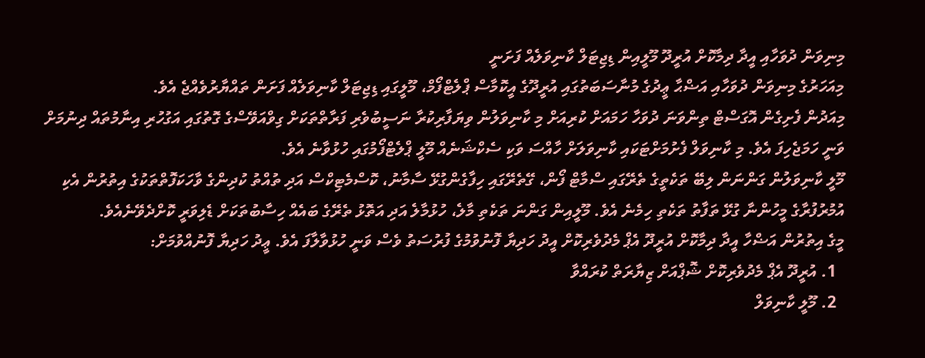މިނިވަން ދުވަހާއި އީދާ ދިމާކޮށް އުރީދޫ މޫލީއިން ޑިޖިޓަލް ކާނިވަލެއް ފަށަނީ
މިއަހަރުގެ މިނިވަން ދުވަހާއި އަޟްޙާ ޢީދުގެ މުނާސަބަތުގައި އުރީދޫގެ އީކޮމާސް ޕްލެޓްފޯމް، މޫލީގައި ޑިޖިޓަލް ކާނިވަލެއް ފަށަން ތައްޔާރުވެއްޖެ އެވެ.
މިއަދުން ފެށިގެން އޮގަސްޓް ތިންވަނަ ދުވަހާ ހަމައަށް ކުރިއަށް މި ކާނިވަލުން ވިޔަފާރިކުރާ ނަސީބުވެރި ފަރާތްތަކަށް ގިވްއަވޭސްގެ ގޮތުގައި އަގުހުރި އިނާމުތައް ދިނުމަށް ވަނީ ހަމަޖެހިފަ އެވެ. މި ކާނިވަލް ފެށުމަށްޓަކައި ކާނިވަލަށް ހާއްސަ ވަކި ސެކްޝަނެއް މޫލީ ޕްލެޓްފޯމުގައި ހުޅުވާނެ އެވެ.
މޫލީ ކާނިވަލުން ގަންނަން ލިބޭ ތަކެތީގެ ތެރޭގައި ސްމާޓް ފޯން، ގޭތެރޭގައި ހިފާގެންގުޅޭ ސާމާނު، ކޮސްމެޓިކްސް އަދި ތުއްތު ކުދިންގެ ވާހަކަފޮތްތަކުގެ އިތުރުން އެކި އުމުރުފުރާގެ މީހުންނާ ގުޅޭ ތަފާތު ތަކެތި ހިމެނެ އެވެ. މޫލީއިން ގަންނަ ތަކެތި މާލެ، ހުޅުމާލެ އަދި އަތޮޅު ތެރޭގެ ބައެއް ހިސާބުތަކަށް ޑެލިވަރީ ކޮށްދެވޭނެއެވެ.
މީގެ އިތުރުން އަޟްހާ އީދާ ދިމާކޮށް އުރީދޫ އެޕް މެދުވެރިކޮށް އީދު ހަދިޔާ ފޮނުވުމުގެ ފުރުސަތު ވެސް ވަނީ ހުޅުވާލާފަ އެވެ. ޢީދު ހަދިޔާ ފޮނުއްވުމަށް:
  1. އުރީދޫ އެޕް މެދުވެރިކޮށް ޝޮޕްއަށް ޒިޔާރަތް ކުރައްވާ
  2. މޫލީ ކާނިވަލް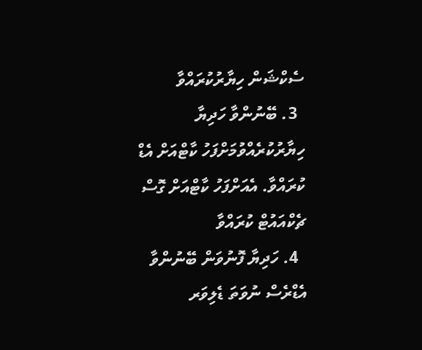ސެކްޝަން ހިޔާރުކުރައްވާ
  3. ބޭނުންވާ ހަދިޔާ ހިޔާރުކުރެއްވުމަށްފަހު ކާޓްއަށް އެޑް ކުރައްވާ. އެއަށްފަހު ކާޓްއަށް ގޮސް ޗެކްއައުޓް ކުރައްވާ
  4. ހަދިޔާ ފޮނުވަން ބޭނުންވާ އެޑްރެސް ނުވަތަ ޑެލިވަރ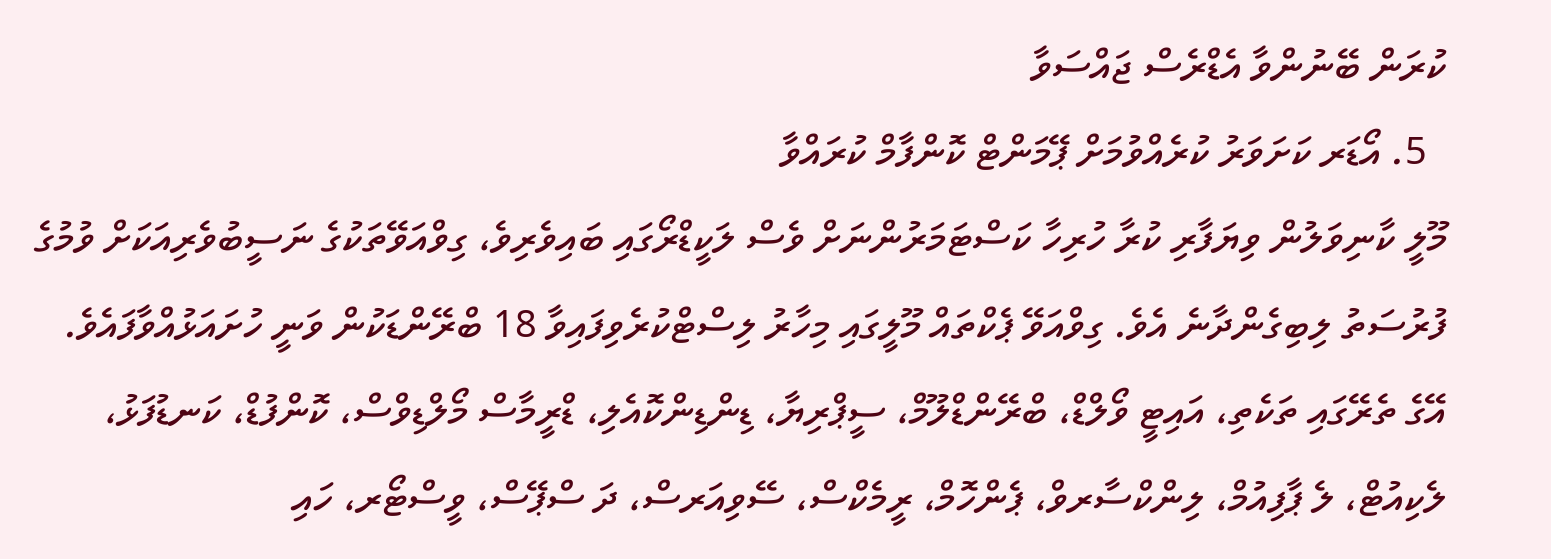ކުރަން ބޭނުންވާ އެޑްރެސް ޖައްސަވާ
  5. އޯޑަރ ކަށަވަރު ކުރެއްވުމަށް ޕޭމަންޓް ކޮންފާމް ކުރައްވާ
މޫލީ ކާނިވަލުން ވިޔަފާރި ކުރާ ހުރިހާ ކަސްޓަމަރުންނަށް ވެސް ލަކީޑްރޯގައި ބައިވެރިވެ، ގިވްއަވޭތަކުގެ ނަސީބުވެރިއަކަށް ވުމުގެ ފުރުސަތު ލިބިގެންދާނެ އެވެ. ގިވްއަވޭ ޕެކްތައް މޫލީގައި މިހާރު ލިސްޓްކުރެވިފައިވާ 18 ބްރޭންޑަކުން ވަނީ ހުށައަޅުއްވާފައެވެ.
އޭގެ ތެރޭގައި ތަކެތި، އައިޓީ ވޯލްޑް، ބްރޭންޑްލޫމް، ސީޕްރިޔާ، ޑިންޑިންކޮއެލި، ޑްރީމާސް މޯލްޑިވްސް، ކޮންފުޑް، ކަނޑުފަޅު، ލެކިއުޓް، ލެ ޕާފިއުމް، ލިންކްސާރވް، ޕެންހޮމް، ރީމެކްސް، ސޭވިއަރސް، ދަ ސްޕޭސް، ވީސްޓޯރ، ހައި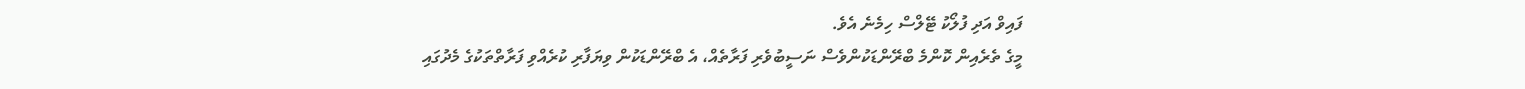ފައިވް އަދި ފުލޯކު ޓޭލްސް ހިމެނެ އެވެ.
މީގެ ތެރެއިން ކޮންމެ ބްރޭންޑަކުންވެސް ނަސީބުވެރި ފަރާތެއް، އެ ބްރޭންޑަކުން ވިޔަފާރި ކުރެއްވި ފަރާތްތަކުގެ މެދުގައި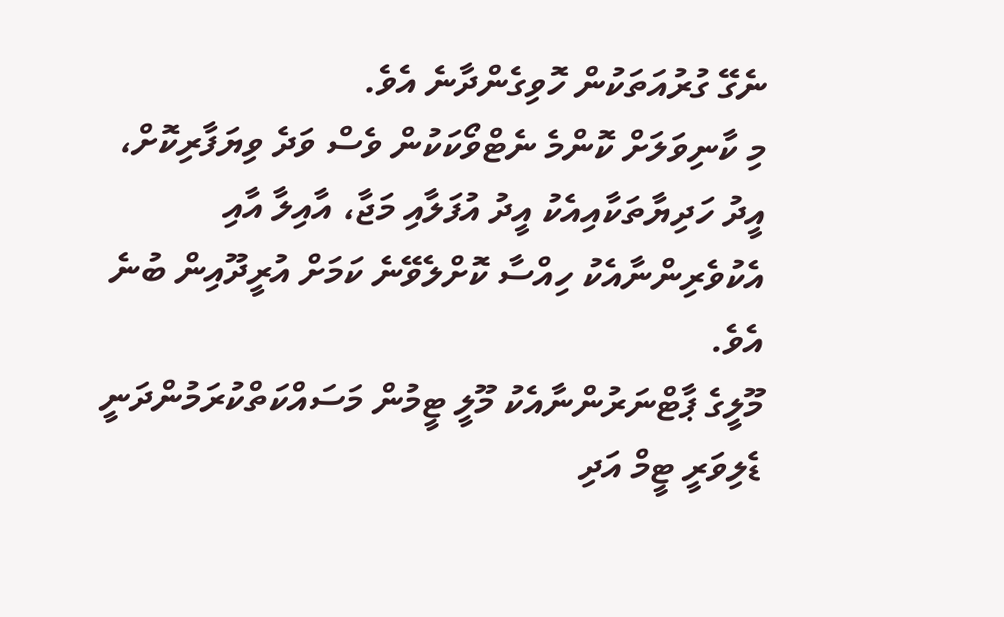ނެގޭ ގުރުއަތަކުން ހޮވިގެންދާނެ އެވެ.
މި ކާނިވަލަށް ކޮންމެ ނެޓްވޯކަކުން ވެސް ވަދެ ވިޔަފާރިކޮށް، އީދު ހަދިޔާތަކާއިއެކު އީދު އުފަލާއި މަޖާ، އާއިލާ އާއި އެކުވެރިންނާއެކު ހިއްސާ ކޮށްލެވޭނެ ކަމަށް އުރީދޫއިން ބުނެ އެވެ.
މޫލީގެ ޕާޓްނަރުންނާއެކު މޫލީ ޓީމުން މަސައްކަތްކުރަމުންދަނީ ޑެލިވަރީ ޓީމް އަދި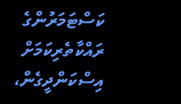ކަސްޓަމަރުންގެ ރައްކާތެރިކަމަށް އިސްކަންދީގެން،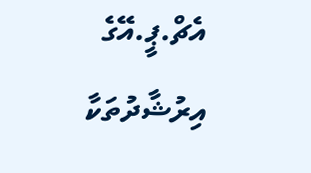އެޗް.ޕީ.އޭގެ އިރުޝާދުތަކާ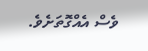ވެސް އެއްގޮތަށެވެ.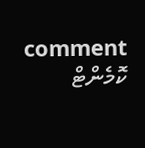comment ކޮމެންޓް